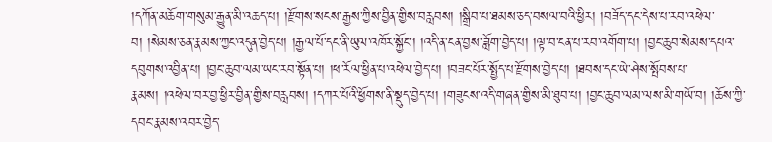།དཀོན་མཆོག་གསུམ་རྒྱུན་མི་འཆད་པ། །རྫོགས་སངས་རྒྱས་ཀྱིས་བྱིན་གྱིས་བརླབས། །སྒྲིབ་པ་ཐམས་ཅད་བསལ་བའི་ཕྱིར། །བཟོད་དང་དེས་པ་རབ་འཕེལ་བ། །སེམས་ཅན་རྣམས་ཀྱང་འདུན་བྱེད་པ། །རྒྱལ་པོ་དང་ནི་ཡུལ་འཁོར་སྐྱོང་། །འདི་ན་ངན་བྱས་ཟློག་བྱེད་པ། །ལྟ་བ་ངན་པ་རབ་འགོག་པ། །བྱང་ཆུབ་སེམས་དཔའ་དབུགས་འབྱིན་པ། །བྱང་ཆུབ་ལམ་ཡང་རབ་སྟོན་པ། །ཕ་རོལ་ཕྱིན་པ་འཕེལ་བྱེད་པ། །བཟང་པོར་སྤྱོད་པ་རྫོགས་བྱེད་པ། །ཐབས་དང་ཡེ་ཤེས་སྤོབས་པ་རྣམས། །འཕེལ་བར་བྱ་ཕྱིར་བྱིན་གྱིས་བརླབས། །དཀར་པོའི་ཕྱོགས་ནི་སྡུད་བྱེད་པ། །གཟུངས་འདི་གཞན་གྱིས་མི་ཐུབ་པ། །བྱང་ཆུབ་ལམ་ལས་མི་གཡོ་བ། །ཆོས་ཀྱི་དབང་རྣམས་འབར་བྱེད་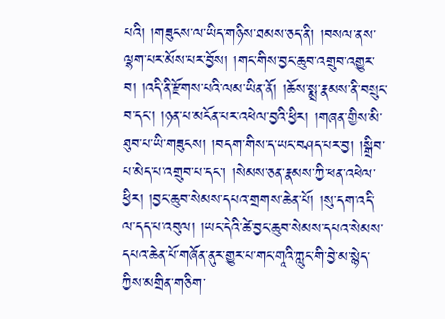པའི། །གཟུངས་ལ་ཡིད་གཉིས་ཐམས་ཅད་ནི། །བསལ་ནས་ལྷག་པར་མོས་པར་བྱོས། །གང་གིས་བྱང་ཆུབ་འགྲུབ་འགྱུར་བ། །འདི་ནི་རྫོགས་པའི་ལམ་ཡིན་ནོ། །ཆོས་སྨྲ་རྣམས་ནི་བསྲུང་བ་དང་། །ཉན་པ་མངོན་པར་འཕེལ་བྱའི་ཕྱིར། །གཞན་གྱིས་མི་ཐུབ་པ་ཡི་གཟུངས། །བདག་གིས་ད་ཡང་བཤད་པར་བྱ། །སྒྲིབ་པ་མེད་པ་འགྲུབ་པ་དང་། །སེམས་ཅན་རྣམས་ཀྱི་ཕན་འཕེལ་ཕྱིར། །བྱང་ཆུབ་སེམས་དཔའ་གྲགས་ཆེན་པོ། །སུ་དག་འདི་ལ་དད་པ་འབུལ། །ཡང་དེའི་ཚེ་བྱང་ཆུབ་སེམས་དཔའ་སེམས་དཔའ་ཆེན་པོ་གཞོན་ནུར་གྱུར་པ་གང་གཱའི་ཀླུང་གི་བྱེ་མ་སྙེད་ཀྱིས་མགྲིན་གཅིག་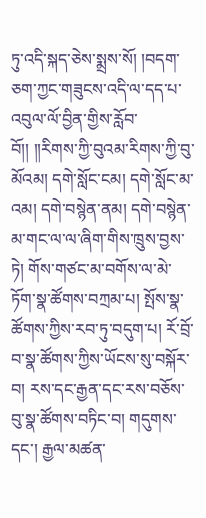ཏུ་འདི་སྐད་ཅེས་སྨྲས་སོ། །བདག་ཅག་ཀྱང་གཟུངས་འདི་ལ་དད་པ་འབུལ་ལོ་བྱིན་གྱིས་རློབ་བོ།། །།རིགས་ཀྱི་བུའམ་རིགས་ཀྱི་བུ་མོའམ། དགེ་སློང་ངམ། དགེ་སློང་མ་འམ། དགེ་བསྙེན་ནམ། དགེ་བསྙེན་མ་གང་ལ་ལ་ཞིག་གིས་ཁྲུས་བྱས་ཏེ། གོས་གཙང་མ་བགོས་ལ་མེ་ཏོག་སྣ་ཚོགས་བཀྲམ་པ། སྤོས་སྣ་ཚོགས་ཀྱིས་རབ་ཏུ་བདུག་པ། རོ་བྲོ་བ་སྣ་ཚོགས་ཀྱིས་ཡོངས་སུ་བསྐོར་བ། རས་དང་རྒྱན་དང་རས་བཅོས་བུ་སྣ་ཚོགས་བཏིང་བ། གདུགས་དང་། རྒྱལ་མཚན་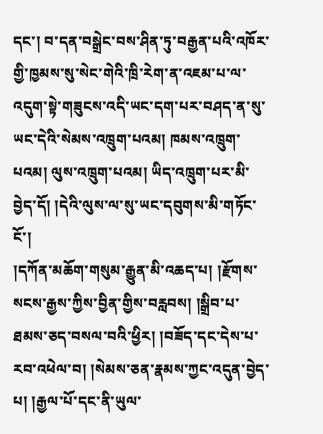དང་། བ་དན་བསྒྲེང་བས་ཤིན་ཏུ་བརྒྱན་པའི་འཁོར་གྱི་ཁྱམས་སུ་སེང་གེའི་ཁྲི་རེག་ན་འཇམ་པ་ལ་འདུག་སྟེ་གཟུངས་འདི་ཡང་དག་པར་བཤད་ན་སུ་ཡང་དེའི་སེམས་འཁྲུག་པའམ། ཁམས་འཁྲུག་པའམ། ལུས་འཁྲུག་པའམ། ཡིད་འཁྲུག་པར་མི་བྱེད་དོ། །དེའི་ལུས་ལ་སུ་ཡང་དབུགས་མི་གཏོང་ངོ་།
།དཀོན་མཆོག་གསུམ་རྒྱུན་མི་འཆད་པ། །རྫོགས་སངས་རྒྱས་ཀྱིས་བྱིན་གྱིས་བརླབས། །སྒྲིབ་པ་ཐམས་ཅད་བསལ་བའི་ཕྱིར། །བཟོད་དང་དེས་པ་རབ་འཕེལ་བ། །སེམས་ཅན་རྣམས་ཀྱང་འདུན་བྱེད་པ། །རྒྱལ་པོ་དང་ནི་ཡུལ་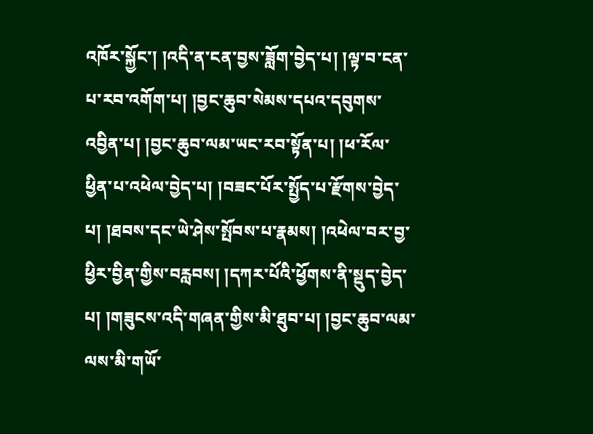འཁོར་སྐྱོང་། །འདི་ན་ངན་བྱས་ཟློག་བྱེད་པ། །ལྟ་བ་ངན་པ་རབ་འགོག་པ། །བྱང་ཆུབ་སེམས་དཔའ་དབུགས་འབྱིན་པ། །བྱང་ཆུབ་ལམ་ཡང་རབ་སྟོན་པ། །ཕ་རོལ་ཕྱིན་པ་འཕེལ་བྱེད་པ། །བཟང་པོར་སྤྱོད་པ་རྫོགས་བྱེད་པ། །ཐབས་དང་ཡེ་ཤེས་སྤོབས་པ་རྣམས། །འཕེལ་བར་བྱ་ཕྱིར་བྱིན་གྱིས་བརླབས། །དཀར་པོའི་ཕྱོགས་ནི་སྡུད་བྱེད་པ། །གཟུངས་འདི་གཞན་གྱིས་མི་ཐུབ་པ། །བྱང་ཆུབ་ལམ་ལས་མི་གཡོ་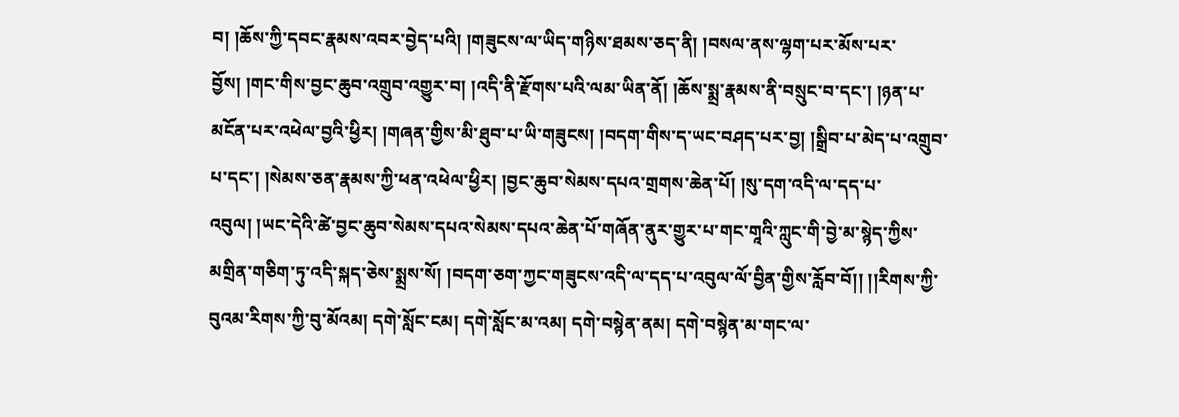བ། །ཆོས་ཀྱི་དབང་རྣམས་འབར་བྱེད་པའི། །གཟུངས་ལ་ཡིད་གཉིས་ཐམས་ཅད་ནི། །བསལ་ནས་ལྷག་པར་མོས་པར་བྱོས། །གང་གིས་བྱང་ཆུབ་འགྲུབ་འགྱུར་བ། །འདི་ནི་རྫོགས་པའི་ལམ་ཡིན་ནོ། །ཆོས་སྨྲ་རྣམས་ནི་བསྲུང་བ་དང་། །ཉན་པ་མངོན་པར་འཕེལ་བྱའི་ཕྱིར། །གཞན་གྱིས་མི་ཐུབ་པ་ཡི་གཟུངས། །བདག་གིས་ད་ཡང་བཤད་པར་བྱ། །སྒྲིབ་པ་མེད་པ་འགྲུབ་པ་དང་། །སེམས་ཅན་རྣམས་ཀྱི་ཕན་འཕེལ་ཕྱིར། །བྱང་ཆུབ་སེམས་དཔའ་གྲགས་ཆེན་པོ། །སུ་དག་འདི་ལ་དད་པ་འབུལ། །ཡང་དེའི་ཚེ་བྱང་ཆུབ་སེམས་དཔའ་སེམས་དཔའ་ཆེན་པོ་གཞོན་ནུར་གྱུར་པ་གང་གཱའི་ཀླུང་གི་བྱེ་མ་སྙེད་ཀྱིས་མགྲིན་གཅིག་ཏུ་འདི་སྐད་ཅེས་སྨྲས་སོ། །བདག་ཅག་ཀྱང་གཟུངས་འདི་ལ་དད་པ་འབུལ་ལོ་བྱིན་གྱིས་རློབ་བོ།། །།རིགས་ཀྱི་བུའམ་རིགས་ཀྱི་བུ་མོའམ། དགེ་སློང་ངམ། དགེ་སློང་མ་འམ། དགེ་བསྙེན་ནམ། དགེ་བསྙེན་མ་གང་ལ་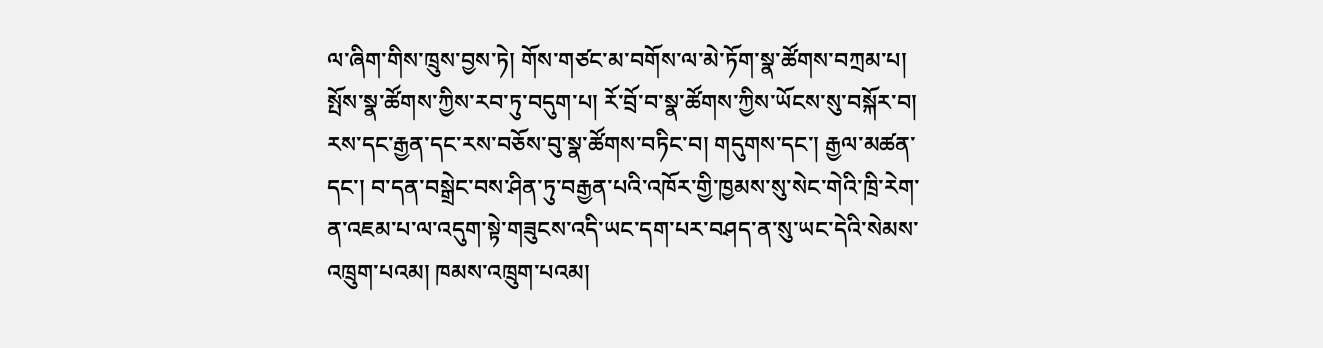ལ་ཞིག་གིས་ཁྲུས་བྱས་ཏེ། གོས་གཙང་མ་བགོས་ལ་མེ་ཏོག་སྣ་ཚོགས་བཀྲམ་པ། སྤོས་སྣ་ཚོགས་ཀྱིས་རབ་ཏུ་བདུག་པ། རོ་བྲོ་བ་སྣ་ཚོགས་ཀྱིས་ཡོངས་སུ་བསྐོར་བ། རས་དང་རྒྱན་དང་རས་བཅོས་བུ་སྣ་ཚོགས་བཏིང་བ། གདུགས་དང་། རྒྱལ་མཚན་དང་། བ་དན་བསྒྲེང་བས་ཤིན་ཏུ་བརྒྱན་པའི་འཁོར་གྱི་ཁྱམས་སུ་སེང་གེའི་ཁྲི་རེག་ན་འཇམ་པ་ལ་འདུག་སྟེ་གཟུངས་འདི་ཡང་དག་པར་བཤད་ན་སུ་ཡང་དེའི་སེམས་འཁྲུག་པའམ། ཁམས་འཁྲུག་པའམ།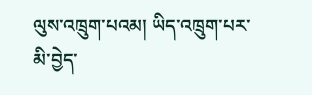ལུས་འཁྲུག་པའམ། ཡིད་འཁྲུག་པར་མི་བྱེད་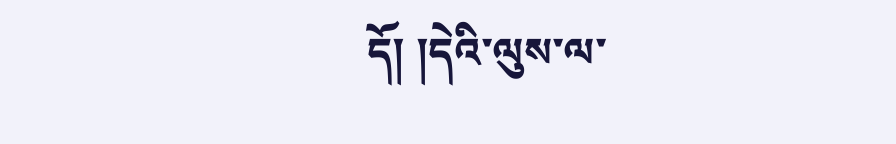དོ། །དེའི་ལུས་ལ་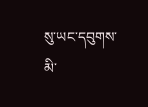སུ་ཡང་དབུགས་མི་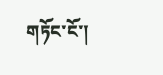གཏོང་ངོ་།